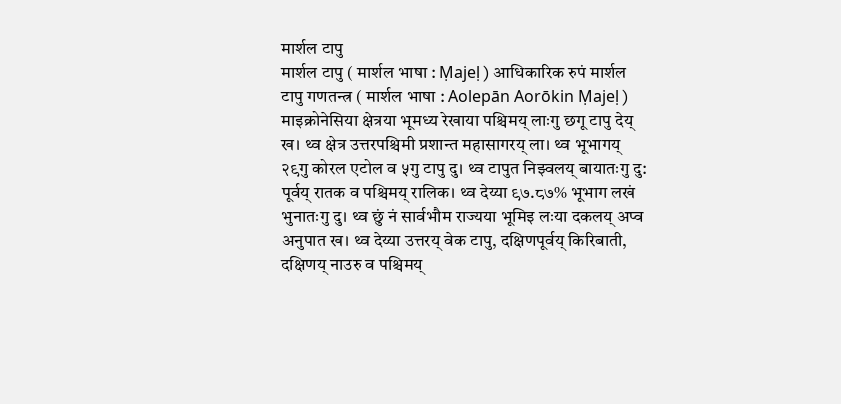मार्शल टापु
मार्शल टापु ( मार्शल भाषा : Ṃajeḷ ) आधिकारिक रुपं मार्शल टापु गणतन्त्र ( मार्शल भाषा : Aolepān Aorōkin Ṃajeḷ ) माइक्रोनेसिया क्षेत्रया भूमध्य रेखाया पश्चिमय् लाःगु छगू टापु देय् ख। थ्व क्षेत्र उत्तरपश्चिमी प्रशान्त महासागरय् ला। थ्व भूभागय् २९गु कोरल एटोल व ५गु टापु दु। थ्व टापुत निझ्वलय् बायातःगु दु: पूर्वय् रातक व पश्चिमय् रालिक। थ्व देय्या ९७.८७% भूभाग लखं भुनातःगु दु। थ्व छुं नं सार्वभौम राज्यया भूमिइ लःया दकलय् अप्व अनुपात ख। थ्व देय्या उत्तरय् वेक टापु, दक्षिणपूर्वय् किरिबाती, दक्षिणय् नाउरु व पश्चिमय्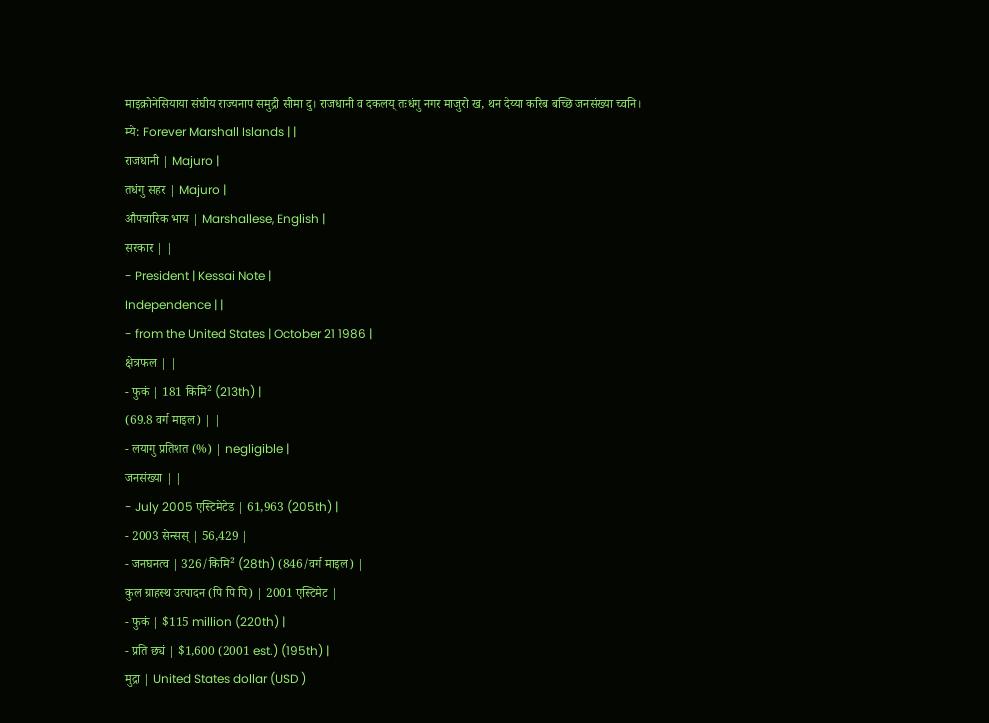माइक्रोनेसियाया संघीय राज्यनाप समुद्री सीमा दु। राजधानी व दकलय् तःधंगु नगर माजुरो ख, थन देय्या करिब बच्छि जनसंख्या च्वनि।
म्ये: Forever Marshall Islands | |
राजधानी | Majuro |
तधंगु सहर | Majuro |
औपचारिक भाय | Marshallese, English |
सरकार | |
- President | Kessai Note |
Independence | |
- from the United States | October 21 1986 |
क्षेत्रफल | |
- फुकं | 181 किमि² (213th) |
(69.8 वर्ग माइल) | |
- लयागु प्रतिशत (%) | negligible |
जनसंख्या | |
- July 2005 एस्टिमेटेड | 61,963 (205th) |
- 2003 सेन्सस् | 56,429 |
- जनघनत्व | 326/किमि² (28th) (846/वर्ग माइल) |
कुल ग्राहस्थ उत्पादन (पि पि पि) | 2001 एस्टिमेट |
- फुकं | $115 million (220th) |
- प्रति छ्यं | $1,600 (2001 est.) (195th) |
मुद्रा | United States dollar (USD )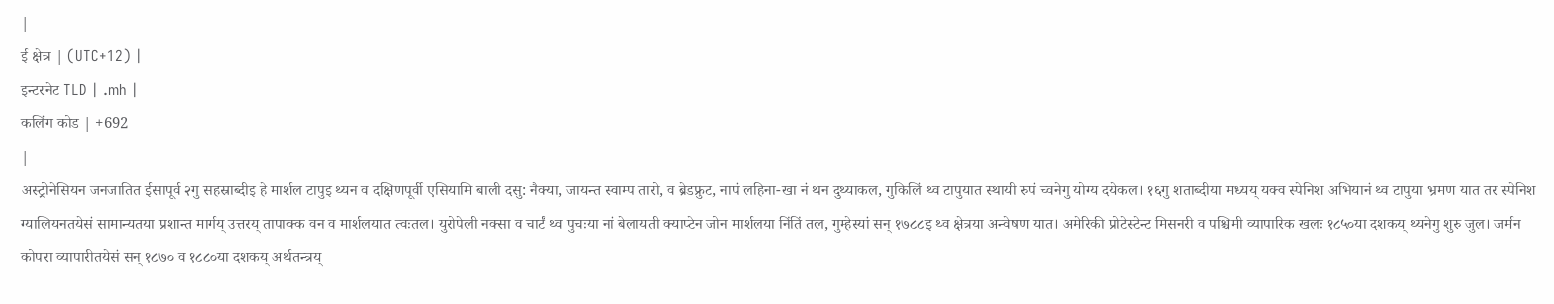|
ई क्षेत्र | (UTC+12) |
इन्टरनेट TLD | .mh |
कलिंग कोड | +692
|
अस्ट्रोनेसियन जनजातित ईसापूर्व २गु सहस्राब्दीइ हे मार्शल टापुइ थ्यन व दक्षिणपूर्वी एसियामि बाली दसु: नैक्या, जायन्त स्वाम्प तारो, व ब्रेडफ्रुट, नापं लहिना-खा नं थन दुथ्याकल, गुकिलिं थ्व टापुयात स्थायी रुपं च्वनेगु योग्य दयेकल। १६गु शताब्दीया मध्यय् यक्व स्पेनिश अभियानं थ्व टापुया भ्रमण यात तर स्पेनिश ग्यालियनतयेसं सामान्यतया प्रशान्त मार्गय् उत्तरय् तापाक्क वन व मार्शलयात त्वःतल। युरोपेली नक्सा व चार्टं थ्व पुचःया नां बेलायती क्याप्टेन जोन मार्शलया निंतिं तल, गुम्हेस्यां सन् १७८८इ थ्व क्षेत्रया अन्वेषण यात। अमेरिकी प्रोटेस्टेन्ट मिसनरी व पश्चिमी व्यापारिक खलः १८५०या दशकय् थ्यनेगु शुरु जुल। जर्मन कोपरा व्यापारीतयेसं सन् १८७० व १८८०या दशकय् अर्थतन्त्रय्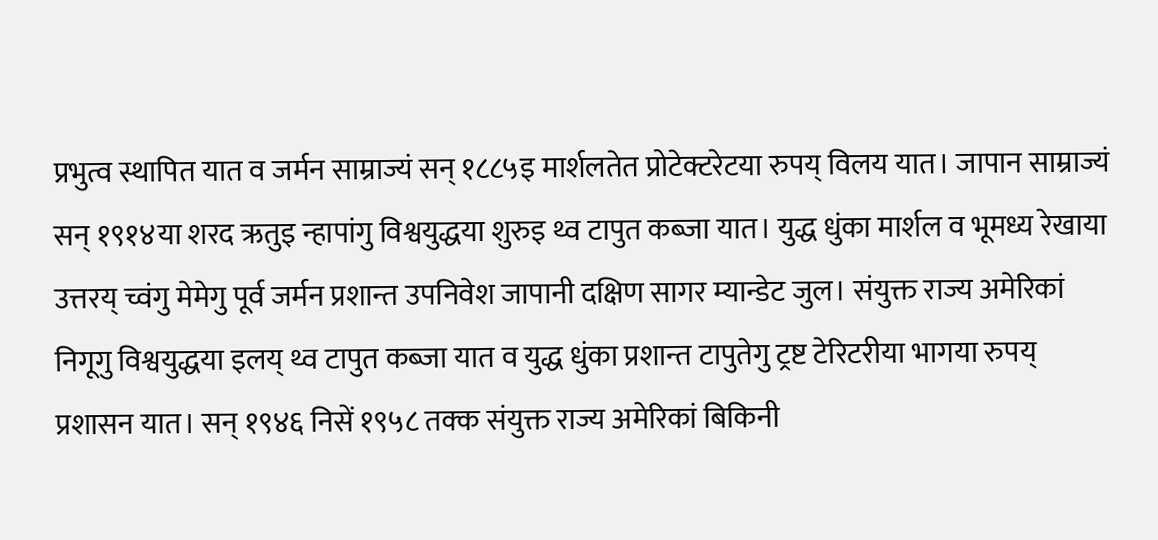प्रभुत्व स्थापित यात व जर्मन साम्राज्यं सन् १८८५इ मार्शलतेत प्रोटेक्टरेटया रुपय् विलय यात। जापान साम्राज्यं सन् १९१४या शरद ऋतुइ न्हापांगु विश्वयुद्धया शुरुइ थ्व टापुत कब्जा यात। युद्ध धुंका मार्शल व भूमध्य रेखाया उत्तरय् च्वंगु मेमेगु पूर्व जर्मन प्रशान्त उपनिवेश जापानी दक्षिण सागर म्यान्डेट जुल। संयुक्त राज्य अमेरिकां निगूगु विश्वयुद्धया इलय् थ्व टापुत कब्जा यात व युद्ध धुंका प्रशान्त टापुतेगु ट्रष्ट टेरिटरीया भागया रुपय् प्रशासन यात। सन् १९४६ निसें १९५८ तक्क संयुक्त राज्य अमेरिकां बिकिनी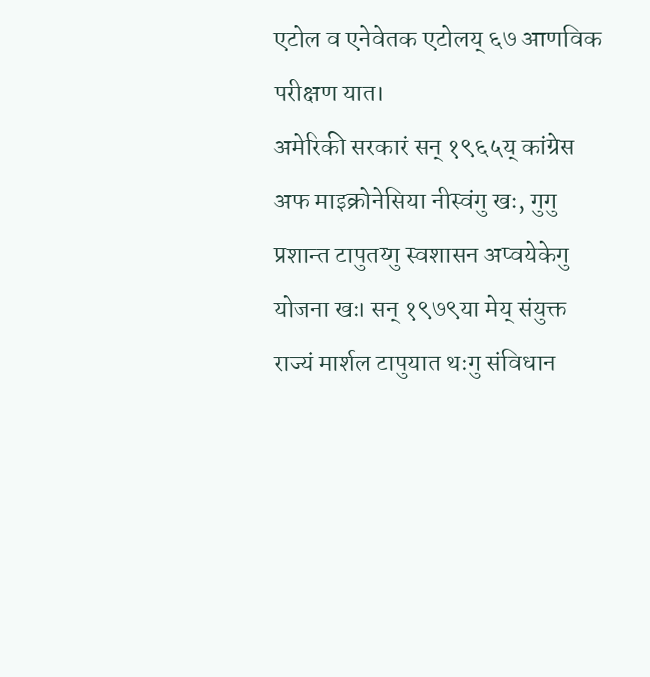एटोल व एनेवेतक एटोलय् ६७ आणविक परीक्षण यात।
अमेरिकी सरकारं सन् १९६५य् कांग्रेस अफ माइक्रोनेसिया नीस्वंगु खः, गुगु प्रशान्त टापुतय्गु स्वशासन अप्वयेकेगु योजना खः। सन् १९७९या मेय् संयुक्त राज्यं मार्शल टापुयात थःगु संविधान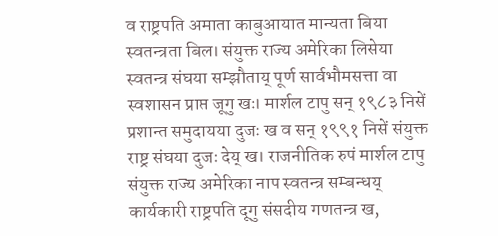व राष्ट्रपति अमाता काबुआयात मान्यता बिया स्वतन्त्रता बिल। संयुक्त राज्य अमेरिका लिसेया स्वतन्त्र संघया सम्झौताय् पूर्ण सार्वभौमसत्ता वा स्वशासन प्राप्त जूगु खः। मार्शल टापु सन् १९८३ निसें प्रशान्त समुदायया दुजः ख व सन् १९९१ निसें संयुक्त राष्ट्र संघया दुजः देय् ख। राजनीतिक रुपं मार्शल टापु संयुक्त राज्य अमेरिका नाप स्वतन्त्र सम्बन्धय् कार्यकारी राष्ट्रपति दूगु संसदीय गणतन्त्र ख,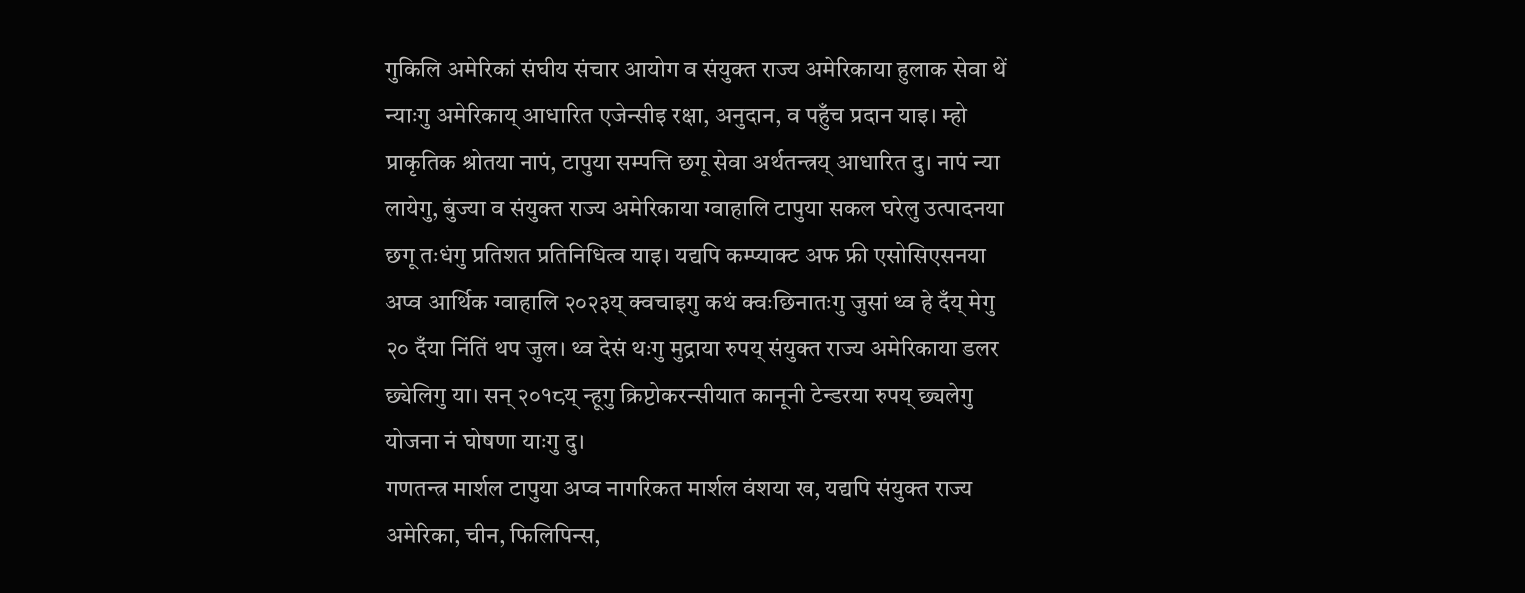गुकिलि अमेरिकां संघीय संचार आयोग व संयुक्त राज्य अमेरिकाया हुलाक सेवा थें न्याःगु अमेरिकाय् आधारित एजेन्सीइ रक्षा, अनुदान, व पहुँच प्रदान याइ। म्हो प्राकृतिक श्रोतया नापं, टापुया सम्पत्ति छगू सेवा अर्थतन्त्रय् आधारित दु। नापं न्या लायेगु, बुंज्या व संयुक्त राज्य अमेरिकाया ग्वाहालि टापुया सकल घरेलु उत्पादनया छगू तःधंगु प्रतिशत प्रतिनिधित्व याइ। यद्यपि कम्प्याक्ट अफ फ्री एसोसिएसनया अप्व आर्थिक ग्वाहालि २०२३य् क्वचाइगु कथं क्वःछिनातःगु जुसां थ्व हे दँय् मेगु २० दँया निंतिं थप जुल। थ्व देसं थःगु मुद्राया रुपय् संयुक्त राज्य अमेरिकाया डलर छ्येलिगु या। सन् २०१८य् न्हूगु क्रिप्टोकरन्सीयात कानूनी टेन्डरया रुपय् छ्यलेगु योजना नं घोषणा याःगु दु।
गणतन्त्र मार्शल टापुया अप्व नागरिकत मार्शल वंशया ख, यद्यपि संयुक्त राज्य अमेरिका, चीन, फिलिपिन्स,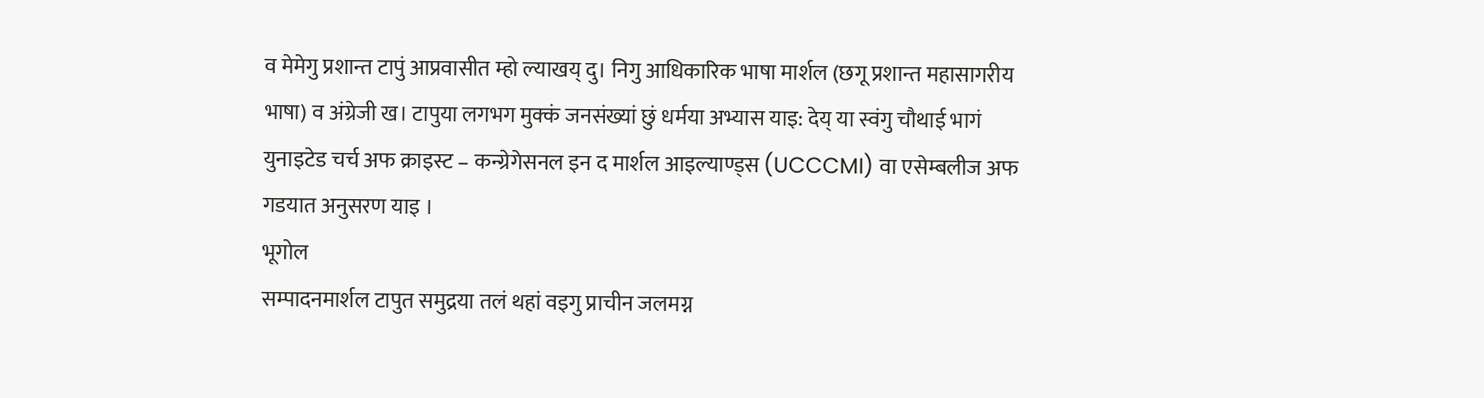व मेमेगु प्रशान्त टापुं आप्रवासीत म्हो ल्याखय् दु। निगु आधिकारिक भाषा मार्शल (छगू प्रशान्त महासागरीय भाषा) व अंग्रेजी ख। टापुया लगभग मुक्कं जनसंख्यां छुं धर्मया अभ्यास याइ: देय् या स्वंगु चौथाई भागं युनाइटेड चर्च अफ क्राइस्ट – कन्ग्रेगेसनल इन द मार्शल आइल्याण्ड्स (UCCCMI) वा एसेम्बलीज अफ गडयात अनुसरण याइ ।
भूगोल
सम्पादनमार्शल टापुत समुद्रया तलं थहां वइगु प्राचीन जलमग्न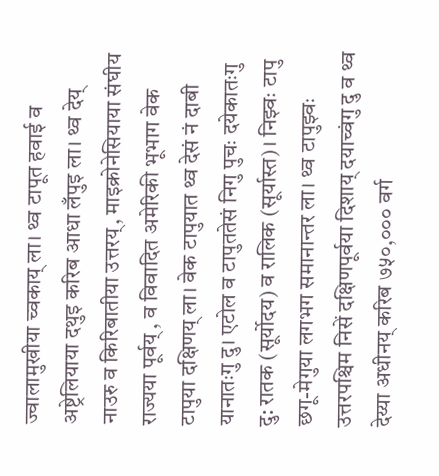ज्वालामुखीया च्वकाय् ला। थ्व टापूत हवाई व अष्ट्रेलियाया दथुइ करिब आधा लँपुइ ला। थ्व देय् नाउरु व किरिबातीया उत्तरय्, माइक्रोनेसियाया संघीय राज्यया पूर्वय् , व विवादित अमेरिकी भूभाग वेक टापुया दक्षिणय् ला। वेक टापुयात थ्व देसं नं दाबी यानातःगु दु। एटोल व टापुततेसं निगु पुचः दयेकातःगु दु: रातक (सूर्योदय) व रालिक (सूर्यास्त)। निझ्वः टापु छगू-मेगुया लगभग समानान्तर ला। थ्व टापुझ्वः उत्तरपश्चिम निसें दक्षिणपूर्वया दिशाय् दयाच्वंगु दु व थ्व देय्या अधीनय् करिब ७५०,००० वर्ग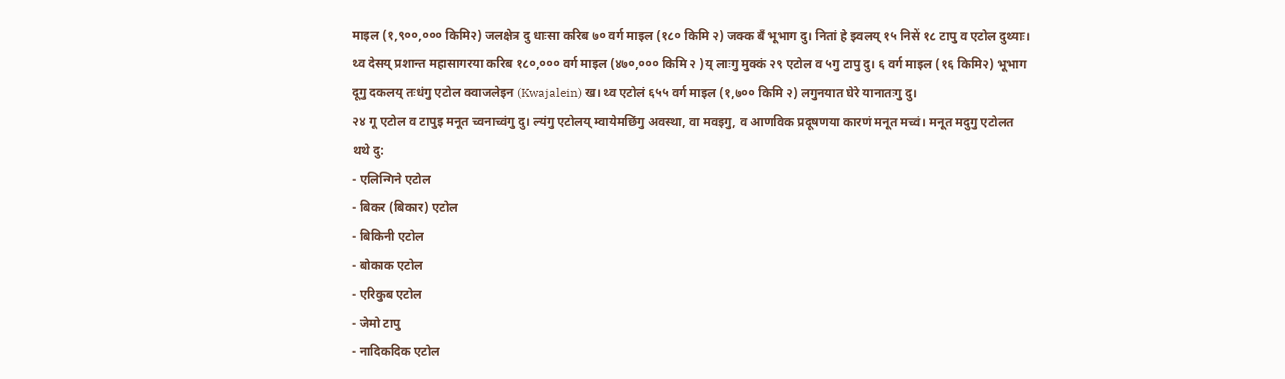माइल (१,९००,००० किमि२) जलक्षेत्र दु धाःसा करिब ७० वर्ग माइल (१८० किमि २) जक्क बँ भूभाग दु। नितां हे झ्वलय् १५ निसें १८ टापु व एटोल दुथ्याः।
थ्व देसय् प्रशान्त महासागरया करिब १८०,००० वर्ग माइल (४७०,००० किमि २ )य् लाःगु मुक्कं २९ एटोल व ५गु टापु दु। ६ वर्ग माइल (१६ किमि२) भूभाग दूगु दकलय् तःधंगु एटोल क्वाजलेइन (Kwajalein) ख। थ्व एटोलं ६५५ वर्ग माइल (१,७०० किमि २) लगुनयात घेरे यानातःगु दु।
२४ गू एटोल व टापुइ मनूत च्वनाच्वंगु दु। ल्यंगु एटोलय् म्वायेमछिंगु अवस्था, वा मवइगु, व आणविक प्रदूषणया कारणं मनूत मच्वं। मनूत मदुगु एटोलत थथे दु:
- एलिन्गिने एटोल
- बिकर (बिकार) एटोल
- बिकिनी एटोल
- बोकाक एटोल
- एरिकुब एटोल
- जेमो टापु
- नादिकदिक एटोल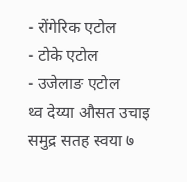- रोंगेरिक एटोल
- टोके एटोल
- उजेलाङ एटोल
थ्व देय्या औसत उचाइ समुद्र सतह स्वया ७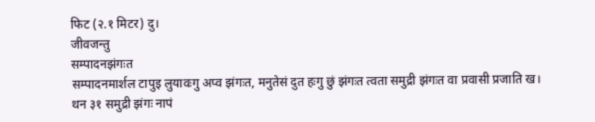फिट (२.१ मिटर) दु।
जीवजन्तु
सम्पादनझंगःत
सम्पादनमार्शल टापुइ लुयावःगु अप्व झंगःत, मनुतेसं दुत हःगु छुं झंगःत त्वता समुद्री झंगःत वा प्रवासी प्रजाति ख। थन ३१ समुद्री झंगः नापं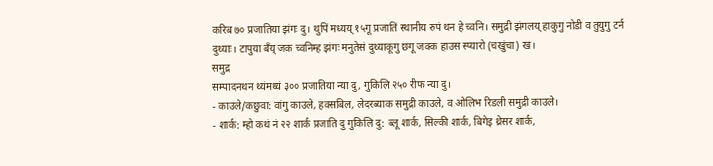करिब ७० प्रजातिया झंगः दु। थुपिं मध्यय् १५गू प्रजातिं स्थानीय रुपं थन हे च्वनि। समुद्री झंगलय् हाकुगु नोडी व तुयुगु टर्न दुथ्याः। टापुया बँय् जक च्वनिम्ह झंगः मनुतेसं दुथ्याकूगु छगू जक्क हाउस स्प्यारो (चखुंचा) ख।
समुद्र
सम्पादनथन थ्यंमथ्यं ३०० प्रजातिया न्या दु, गुकिलि २५० रीफ न्या दु।
- काउले/कछुवा: वांगु काउले, हक्सबिल, लेदरब्याक समुद्री काउले, व ओलिभ रिडली समुद्री काउले।
- शार्क: म्हो कथं नं २२ शार्क प्रजाति दु गुकिलि दु: ब्लू शार्क, सिल्की शार्क, बिगेइ थ्रेसर शार्क,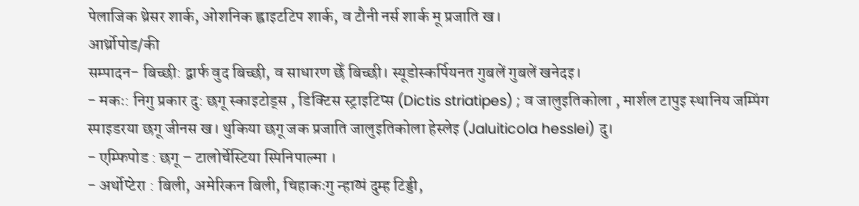पेलाजिक थ्रेसर शार्क, ओशनिक ह्वाइटटिप शार्क, व टौनी नर्स शार्क मू प्रजाति ख।
आर्थ्रोपोड/की
सम्पादन- बिच्छी: द्वार्फ वुद बिच्छी, व साधारण छेँ बिच्छी। स्यूडोस्कर्पियनत गुबलें गुबलें खनेदइ।
- मकः: निगु प्रकार दु: छगू स्काइटोड्स , डिक्टिस स्ट्राइटिप्स (Dictis striatipes) ; व जालुइतिकोला , मार्शल टापुइ स्थानिय जम्पिंग स्पाइडरया छगू जीनस ख। थुकिया छगू जक प्रजाति जालुइतिकोला हेस्लेइ (Jaluiticola hesslei) दु।
- एम्फिपोड : छगू – टालोर्चेस्टिया स्पिनिपाल्मा ।
- अर्थोप्टेरा : बिली, अमेरिकन बिली, चिहाकःगु न्हाय्पं दुम्ह टिड्डी,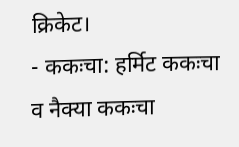क्रिकेट।
- ककःचा: हर्मिट ककःचा व नैक्या ककःचा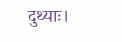दुथ्याः।